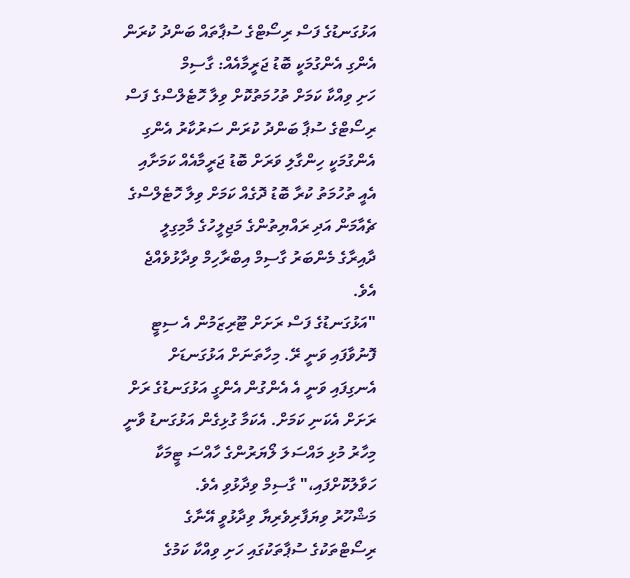އަޅުގަނޑުގެ ފަސް ރިސޯޓްގެ ސުޕާތައް ބަންދު ކުރަން އެންގި އެންގުމަކީ ބޮޑު ޖަރީމާއެއް: ގާސިމް
ހަށި ވިއްކާ ކަމަށް ތުހުމަތުކޮށް ވިލާ ހޮޓެލްސްގެ ފަސް ރިސޯޓްގެ ސުޕާ ބަންދު ކުރަން ސަރުކާރު އެންގި އެންގުމަކީ ހިންގާލި ވަރަށް ބޮޑު ޖަރީމާއެއް ކަމަށާއި އެއީ ތުހުމަތު ކުރާ ބޮޑު ދޮގެއް ކަމަށް ވިލާ ހޮޓެލްސްގެ ޗެއާމަން އަދި ރައްޔިތުންގެ މަޖިލީހުގެ މާމިގިލީ ދާއިރާގެ މެންބަރު ގާސިމް އިބްރާހިމް ވިދާޅުވެއްޖެ އެވެ.
"އަޅުގަނޑުގެ ފަސް ރަށަށް ޓޫރިޒަމުން އެ ސިޓީ ފޮނުވާފައި ވަނީ ރޭ. މިހާތަނަށް އަޅުގަނޑަށް އެނގިފައި ވަނީ އެ އެންގުން އެންގީ އަޅުގަނޑުގެ ރަށް ރަށަށް އެކަނި ކަމަށް. އެކަމާ ގުޅިގެން އަޅުގަނޑު ވާނީ މިހާރު މުޅި މައްސަލަ ލޯޔަރުންގެ ހާއްސަ ޓީމަކާ ހަވާލުކޮށްފައި،" ގާސިމް ވިދާޅުވި އެވެ.
މަޝްހޫރު ވިޔަފާރިވެރިޔާ ވިދާޅުވީ އޭނާގެ ރިސޯޓްތަކުގެ ސުޕާތަކުގައި ހަށި ވިއްކާ ކަމުގެ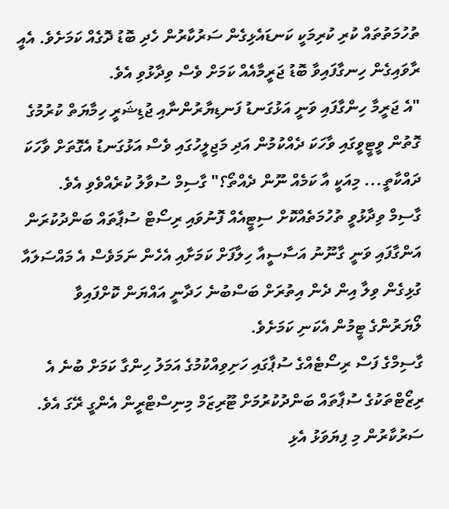ތުހުމަތުތައް ކުރި ކުރިމަކީ ކަނޑައެޅިގެން ސަރުކާރުން ހެދި ބޮޑު ދޮގެއް ކަމަށެވެ. އެއީ ރާވައިގެން ހިނގާފައިވާ ބޮޑު ޖަރީމާއެއް ކަމަށް ވެސް ވިދާޅުވި އެވެ.
"އެ ޖަރީމާ ހިންގާފައި ވަނީ އަޅުގަނޑު ފަނޑިޔާރުންނާއި ޖުޑިޝަރީ ހިމާޔަތް ކުރުމުގެ ގޮތުން ވީޓީވީގައި ވާހަކަ ދެއްކުމުން އަދި މަޖިލީހުގައި ވެސް އަޅުގަނޑު އެގޮތަށް ވާހަކަ ދައްކާތީ... މިއަކީ އާ ކަމެއް ނޫން ދެއްތޯ؟" ގާސިމް ސުވާލު ކުރެއްވެވި އެވެ.
ގާސިމް ވިދާޅުވީ ތުހުމަތެއްކޮށް ސިޓީއެއް ފޮނުވައި ރިސޯޓް ސުޕާތައް ބަންދުކުރަން އަންގާފައި ވަނީ ގާނޫނު އަސާސީއާ ހިލާފަށް ކަމަށާއި އެހެން ނަމަވެސް އެ މައްސަލައާ ގުޅިގެން ވިލާ އިން ދެން އިތުރަށް ބަސްބުނެ ހަދާނީ އައްޔަން ކޮށްފައިވާ ލޯޔަރުންގެ ޓީމުން އެކަނި ކަމަށެވެ.
ގާސިމްގެ ފަސް ރިސޯޓެއްގެ ސުޕާގައި ހަށިވިއްކުމުގެ އަމަލު ހިންގާ ކަމަށް ބުނެ އެ ރިޒޯޓްތަކުގެ ސުޕާތައް ބަންދުކުރުމަށް ޓޫރިޒަމް މިނިސްޓްރީން އެންގީ ރޭގަ އެވެ. ސަރުކާރުން މި ފިޔަވަޅު އެޅި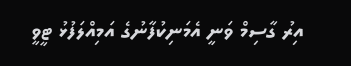އިރު ގާސިމް ވަނީ އެމަނިކުފާނުގެ އަމިއްލަފުޅު ޓީވީ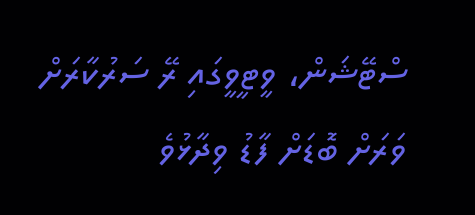ސްޓޭޝަން، ވީޓީވީގައި ރޭ ސަރުކާރަށް ވަރަށް ބޮޑަށް ފާޑު ވިދާޅުވެ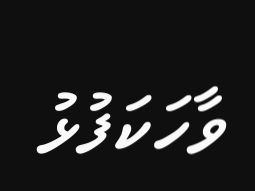ވާހަކަފުޅު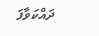ދައްކަވާފަ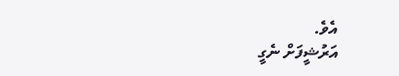އެވެ.
އަރުޝީފަށް ނެގީ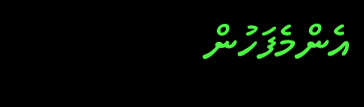އެންމެފަހުން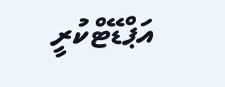އަޕްޑޭޓްކުރީ